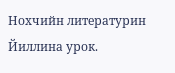Нохчийн литературин
Йиллина урок.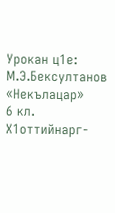Урокан ц1е:
М.Э.Бексултанов
«Некълацар»
6 кл.
Х1оттийнарг-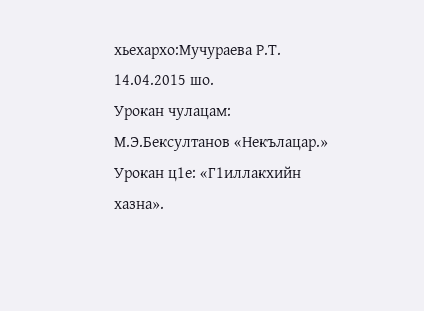хьехархо:Мучураева Р.Т.
14.04.2015 шо.
Урокан чулацам: М.Э.Бексултанов «Некълацар.»
Урокан ц1е: «Г1иллакхийн хазна».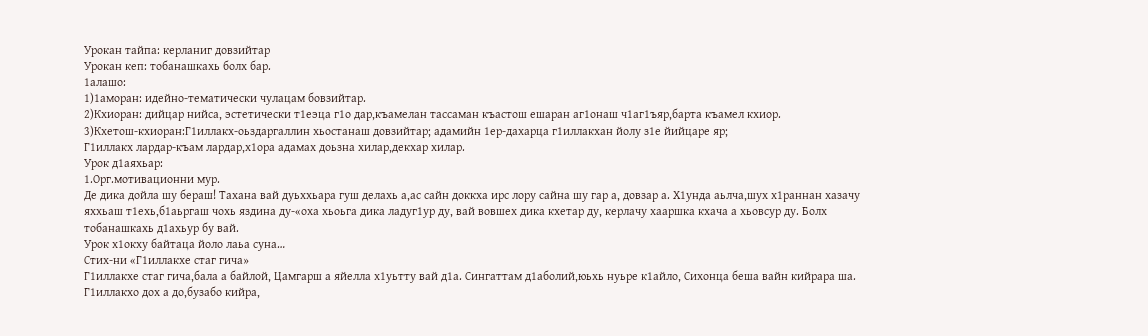Урокан тайпа: керланиг довзийтар
Урокан кеп: тобанашкахь болх бар.
1алашо:
1)1аморан: идейно-тематически чулацам бовзийтар.
2)Кхиоран: дийцар нийса, эстетически т1еэца г1о дар,къамелан тассаман къастош ешаран аг1онаш ч1аг1ъяр,барта къамел кхиор.
3)Кхетош-кхиоран:Г1иллакх-оьздаргаллин хьостанаш довзийтар; адамийн 1ер-дахарца г1иллакхан йолу з1е йийцаре яр;
Г1иллакх лардар-къам лардар,х1ора адамах доьзна хилар,декхар хилар.
Урок д1аяхьар:
1.Орг.мотивационни мур.
Де дика дойла шу бераш! Тахана вай дуьххьара гуш делахь а,ас сайн доккха ирс лору сайна шу гар а, довзар а. Х1унда аьлча,шух х1раннан хазачу яххьаш т1ехь,б1аьргаш чохь яздина ду-«оха хьоьга дика ладуг1ур ду, вай вовшех дика кхетар ду, керлачу хааршка кхача а хьовсур ду. Болх тобанашкахь д1ахьур бу вай.
Урок х1окху байтаца йоло лаьа суна…
Стих-ни «Г1иллакхе стаг гича»
Г1иллакхе стаг гича,бала а байлой, Цамгарш а яйелла х1уьтту вай д1а. Сингаттам д1аболий,юьхь нуьре к1айло, Сихонца беша вайн кийрара ша.
Г1иллакхо дох а до,бузабо кийра,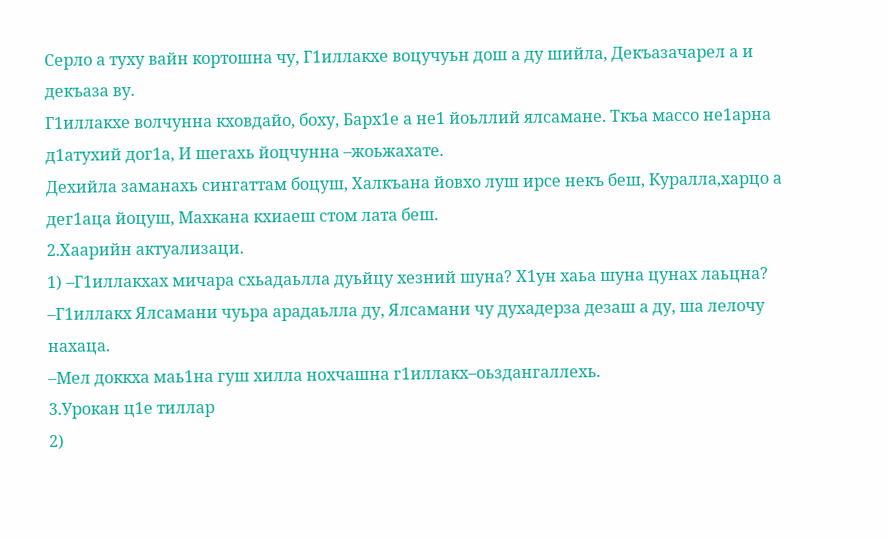Серло а туху вайн кортошна чу, Г1иллакхе воцучуьн дош а ду шийла, Декъазачарел а и декъаза ву.
Г1иллакхе волчунна кховдайо, боху, Барх1е а не1 йоьллий ялсамане. Ткъа массо не1арна д1атухий дог1а, И шегахь йоцчунна –жоьжахате.
Дехийла заманахь сингаттам боцуш, Халкъана йовхо луш ирсе некъ беш, Куралла,харцо а дег1аца йоцуш, Махкана кхиаеш стом лата беш.
2.Хаарийн актуализаци.
1) –Г1иллакхах мичара схьадаьлла дуьйцу хезний шуна? Х1ун хаьа шуна цунах лаьцна?
–Г1иллакх Ялсамани чуьра арадаьлла ду, Ялсамани чу духадерза дезаш а ду, ша лелочу нахаца.
–Мел доккха маь1на гуш хилла нохчашна г1иллакх–оьздангаллехь.
3.Урокан ц1е тиллар
2)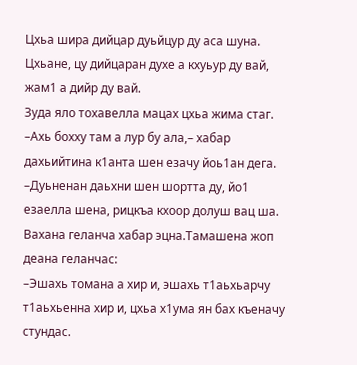Цхьа шира дийцар дуьйцур ду аса шуна. Цхьане, цу дийцаран духе а кхуьур ду вай, жам1 а дийр ду вай.
Зуда яло тохавелла мацах цхьа жима стаг.
–Ахь бохху там а лур бу ала,– хабар дахьийтина к1анта шен езачу йоь1ан дега.
–Дуьненан даьхни шен шортта ду, йо1 езаелла шена, рицкъа кхоор долуш вац ша. Вахана геланча хабар эцна.Тамашена жоп деана геланчас:
–Эшахь томана а хир и, эшахь т1аьхьарчу т1аьхьенна хир и, цхьа х1ума ян бах къеначу стундас.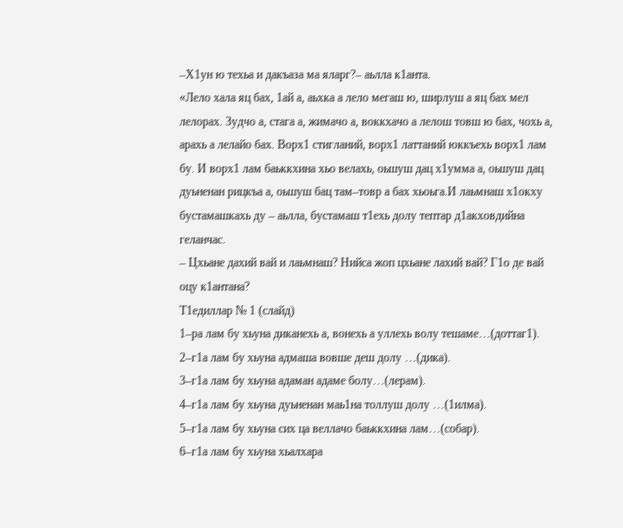–Х1ун ю техьа и дакъаза ма яларг?– аьлла к1анта.
«Лело хала яц бах, 1ай а, аьхка а лело мегаш ю, ширлуш а яц бах мел лелорах. Зудчо а, стага а, жимачо а, воккхачо а лелош товш ю бах, чохь а, арахь а лелайо бах. Ворх1 стигланий, ворх1 латтаний юккъехь ворх1 лам бу. И ворх1 лам баьккхина хьо велахь, оьшуш дац х1умма а, оьшуш дац дуьненан рицкъа а, оьшуш бац там–товр а бах хьоьга.И лаьмнаш х1окху бустамашкахь ду – аьлла, бустамаш т1ехь долу тептар д1акховдийна геланчас.
– Цхьане дахий вай и лаьмнаш? Нийса жоп цхьане лахий вай? Г1о де вай оцу к1антана?
Т1едиллар № 1 (слайд)
1–ра лам бу хьуна диканехь а, вонехь а уллехь волу тешаме…(доттаг1).
2–г1а лам бу хьуна адмаша вовше деш долу …(дика).
3–г1а лам бу хьуна адаман адаме болу…(лерам).
4–г1а лам бу хьуна дуьненан маь1на толлуш долу …(1илма).
5–г1а лам бу хьуна сих ца веллачо баьккхина лам…(собар).
6–г1а лам бу хьуна хьалхара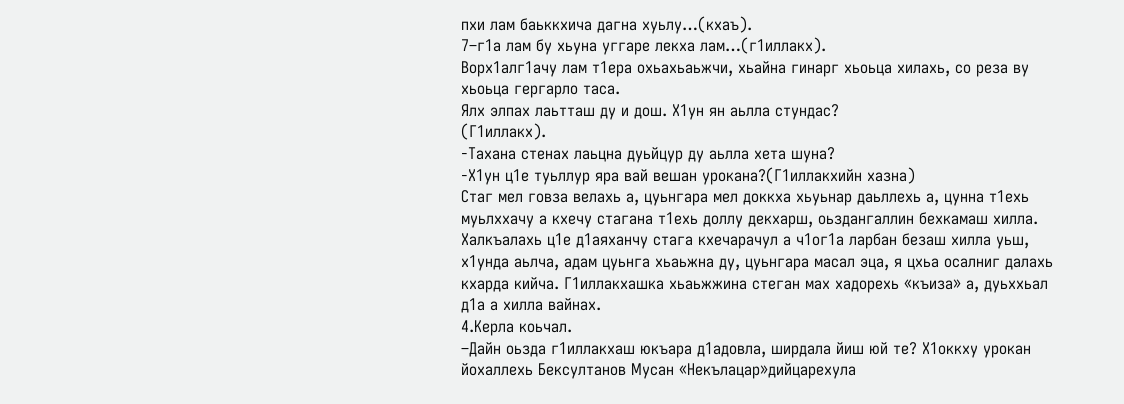пхи лам баьккхича дагна хуьлу…(кхаъ).
7–г1а лам бу хьуна уггаре лекха лам…(г1иллакх).
Ворх1алг1ачу лам т1ера охьахьаьжчи, хьайна гинарг хьоьца хилахь, со реза ву хьоьца гергарло таса.
Ялх элпах лаьтташ ду и дош. Х1ун ян аьлла стундас?
(Г1иллакх).
-Тахана стенах лаьцна дуьйцур ду аьлла хета шуна?
-Х1ун ц1е туьллур яра вай вешан урокана?(Г1иллакхийн хазна)
Стаг мел говза велахь а, цуьнгара мел доккха хьуьнар даьллехь а, цунна т1ехь муьлххачу а кхечу стагана т1ехь доллу декхарш, оьздангаллин бехкамаш хилла. Халкъалахь ц1е д1аяханчу стага кхечарачул а ч1ог1а ларбан безаш хилла уьш, х1унда аьлча, адам цуьнга хьаьжна ду, цуьнгара масал эца, я цхьа осалниг далахь кхарда кийча. Г1иллакхашка хьаьжжина стеган мах хадорехь «къиза» а, дуьххьал д1а а хилла вайнах.
4.Керла коьчал.
–Дайн оьзда г1иллакхаш юкъара д1адовла, ширдала йиш юй те? Х1оккху урокан йохаллехь Бексултанов Мусан «Некълацар»дийцарехула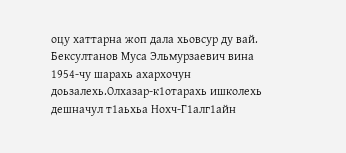оцу хаттарна жоп дала хьовсур ду вай.
Бексултанов Муса Эльмурзаевич вина 1954-чу шарахь ахархочун доьзалехь.Олхазар-к1отарахь ишколехь дешначул т1аьхьа Нохч-Г1алг1айн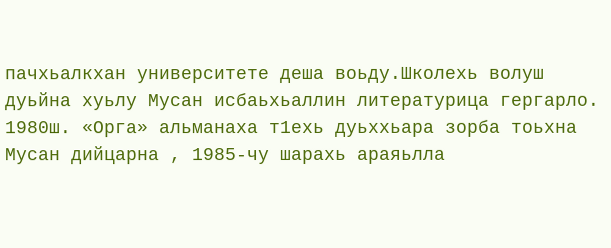пачхьалкхан университете деша воьду.Школехь волуш дуьйна хуьлу Мусан исбаьхьаллин литературица гергарло.
1980ш. «Орга» альманаха т1ехь дуьххьара зорба тоьхна Мусан дийцарна , 1985-чу шарахь араяьлла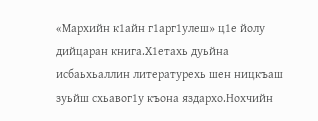«Мархийн к1айн г1арг1улеш» ц1е йолу дийцаран книга.Х1етахь дуьйна исбаьхьаллин литературехь шен ницкъаш зуьйш схьавог1у къона яздархо.Нохчийн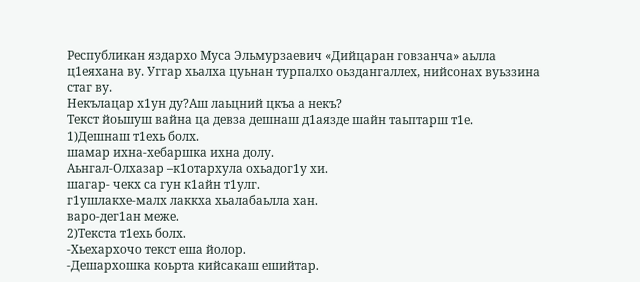Республикан яздархо Муса Эльмурзаевич «Дийцаран говзанча» аьлла ц1еяхана ву. Уггар хьалха цуьнан турпалхо оьздангаллех, нийсонах вуьззина стаг ву.
Некълацар х1ун ду?Аш лаьцний цкъа а некъ?
Текст йоьшуш вайна ца девза дешнаш д1аязде шайн таьптарш т1е.
1)Дешнаш т1ехь болх.
шамар ихна-хебаршка ихна долу.
Аьнгал-Олхазар –к1отархула охьадог1у хи.
шагар- чекх са гун к1айн т1улг.
г1ушлакхе-малх лаккха хьалабаьлла хан.
варо-дег1ан меже.
2)Текста т1ехь болх.
-Хьехархочо текст еша йолор.
-Дешархошка коьрта кийсакаш ешийтар.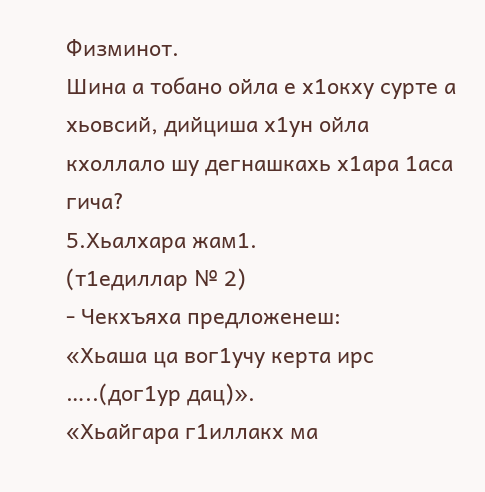Физминот.
Шина а тобано ойла е х1окху сурте а хьовсий, дийциша х1ун ойла кхоллало шу дегнашкахь х1ара 1аса гича?
5.Хьалхара жам1.
(т1едиллар № 2)
- Чекхъяха предложенеш:
«Хьаша ца вог1учу керта ирс …..(дог1ур дац)».
«Хьайгара г1иллакх ма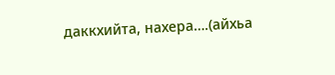даккхийта, нахера….(айхьа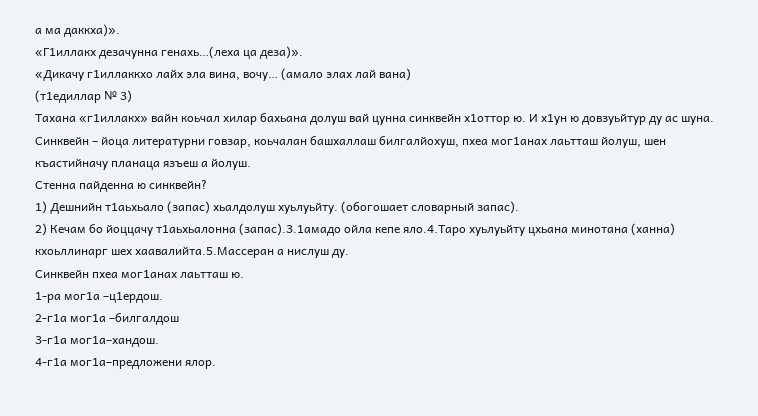а ма даккха)».
«Г1иллакх дезачунна генахь…(леха ца деза)».
«Дикачу г1иллаккхо лайх эла вина, вочу… (амало элах лай вана)
(т1едиллар № 3)
Тахана «г1иллакх» вайн коьчал хилар бахьана долуш вай цунна синквейн х1оттор ю. И х1ун ю довзуьйтур ду ас шуна. Синквейн – йоца литературни говзар, коьчалан башхаллаш билгалйохуш, пхеа мог1анах лаьтташ йолуш, шен къастийначу планаца язъеш а йолуш.
Стенна пайденна ю синквейн?
1) Дешнийн т1аьхьало (запас) хьалдолуш хуьлуьйту. (обогошает словарный запас).
2) Кечам бо йоццачу т1аьхьалонна (запас).3.1амадо ойла кепе яло.4.Таро хуьлуьйту цхьана минотана (ханна) кхоьллинарг шех хаавалийта.5.Массеран а нислуш ду.
Синквейн пхеа мог1анах лаьтташ ю.
1-ра мог1а –ц1ердош.
2-г1а мог1а –билгалдош
3-г1а мог1а–хандош.
4-г1а мог1а–предложени ялор.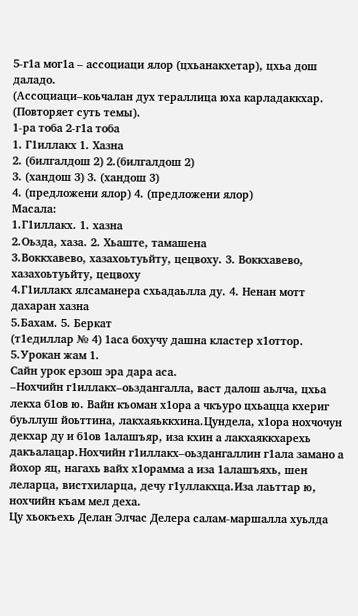5-г1а мог1а – ассоциаци ялор (цхьанакхетар), цхьа дош даладо.
(Ассоциаци–коьчалан дух тераллица юха карладаккхар. (Повторяет суть темы).
1-ра тоба 2-г1а тоба
1. Г1иллакх 1. Хазна
2. (билгалдош 2) 2.(билгалдош 2)
3. (хандош 3) 3. (хандош 3)
4. (предложени ялор) 4. (предложени ялор)
Масала:
1.Г1иллакх. 1. хазна
2.Оьзда, хаза. 2. Хьаште, тамашена
3.Воккхавево, хазахоьтуьйту, цецвоху. 3. Воккхавево, хазахоьтуьйту, цецвоху
4.Г1иллакх ялсаманера схьадаьлла ду. 4. Ненан мотт дахаран хазна
5.Бахам. 5. Беркат
(т1едиллар № 4) 1аса бохучу дашна кластер х1оттор.
5.Урокан жам 1.
Сайн урок ерзош эра дара аса.
–Нохчийн г1иллакх–оьздангалла, васт далош аьлча, цхьа лекха б1ов ю. Вайн къоман х1ора а чкъуро цхьацца кхериг буьллуш йоьттина, лакхаяьккхина.Цундела, х1ора нохчочун декхар ду и б1ов 1алашъяр, иза кхин а лакхаяккхарехь дакъалацар.Нохчийн г1иллакх–оьздангаллин г1ала замано а йохор яц, нагахь вайх х1орамма а иза 1алашъяхь, шен леларца, вистхиларца, дечу г1уллакхца.Иза лаьттар ю, нохчийн къам мел деха.
Цу хьокъехь Делан Элчас Делера салам-маршалла хуьлда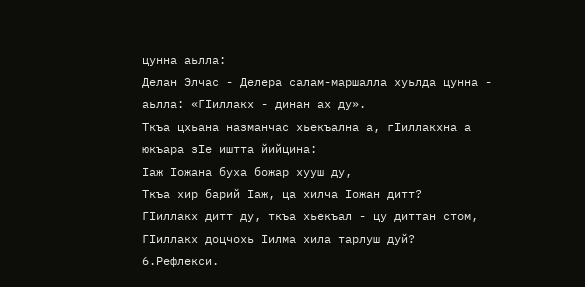цунна аьлла:
Делан Элчас - Делера салам-маршалла хуьлда цунна - аьлла: «ГIиллакх - динан ах ду».
Ткъа цхьана назманчас хьекъална а, гIиллакхна а юкъара зIе иштта йийцина:
Iаж Iожана буха божар хууш ду,
Ткъа хир барий Iаж, ца хилча Iожан дитт?
ГIиллакх дитт ду, ткъа хьекъал - цу диттан стом,
ГIиллакх доцчохь Iилма хила тарлуш дуй?
6.Рефлекси.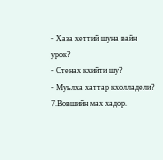- Хаза хеттий шуна вайн урок?
- Стенах кхийти шу?
- Муьлха хаттар кхолладели?
7.Вовшийн мах хадор.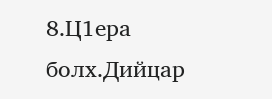8.Ц1ера болх.Дийцар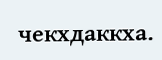чекхдаккха.